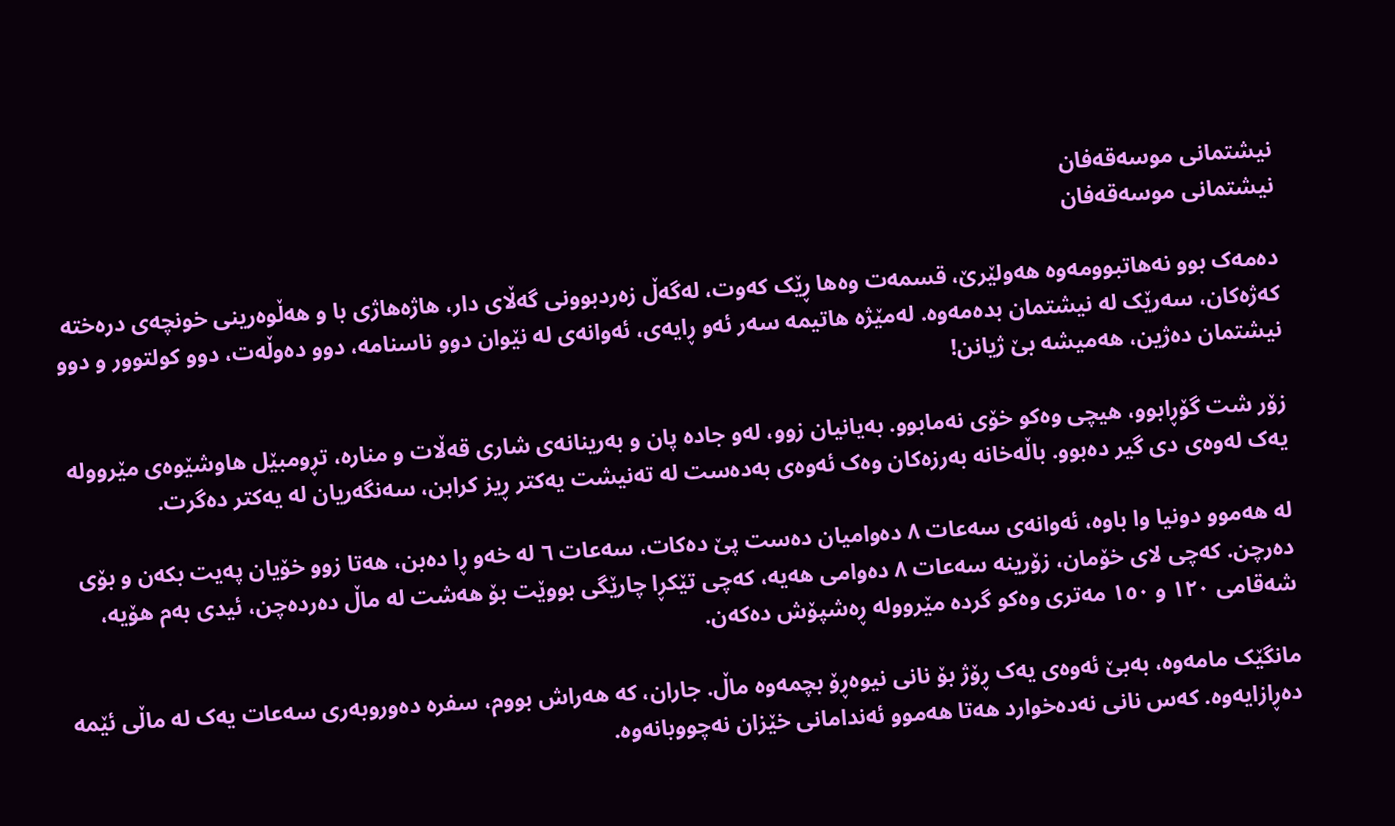نیشتمانی موسەقەفان
نیشتمانی موسەقەفان

دەمەک بوو نەهاتبوومەوە هەولێرێ، قسمەت وەها ڕێک کەوت، لەگەڵ زەردبوونی گەڵای دار، هاژەهاژی با و هەڵوەرینی خونچەی درەختە کەژەکان، سەرێک لە نیشتمان بدەمەوە. لەمێژە هاتیمە سەر ئەو ڕایەی، ئەوانەی لە نێوان دوو ناسنامە، دوو دەوڵەت، دوو کولتوور و دوو نیشتمان دەژین، هەمیشە بێ ژیانن!

زۆر شت گۆڕابوو، هیچی وەکو خۆی نەمابوو. بەیانیان زوو، لەو جادە پان و بەرینانەی شاری قەڵات و منارە، تڕومبێل هاوشێوەی مێروولە یەک لەوەی دی گیر دەبوو. باڵەخانە بەرزەکان وەک ئەوەی بەدەست لە تەنیشت یەکتر ڕیز کرابن، سەنگەریان لە یەکتر دەگرت.

لە هەموو دونیا وا باوە، ئەوانەی سەعات ٨ دەوامیان دەست پێ دەکات، سەعات ٦ لە خەو ڕا دەبن، هەتا زوو خۆیان پەیت بکەن و بۆی دەرچن. کەچی لای خۆمان، زۆرینە سەعات ٨ دەوامی هەیە، کەچی تێکڕا چارێگی بووێت بۆ هەشت لە ماڵ دەردەچن، ئیدی بەم هۆیە، شەقامی ١٢٠ و ١٥٠ مەتری وەکو گردە مێروولە ڕەشپۆش دەکەن.

مانگێک مامەوە، بەبێ ئەوەی یەک ڕۆژ بۆ نانی نیوەڕۆ بچمەوە ماڵ. جاران، کە هەراش بووم، سفرە دەوروبەری سەعات یەک لە ماڵی ئێمە دەڕازایەوە. کەس نانی نەدەخوارد هەتا هەموو ئەندامانی خێزان نەچووبانەوە.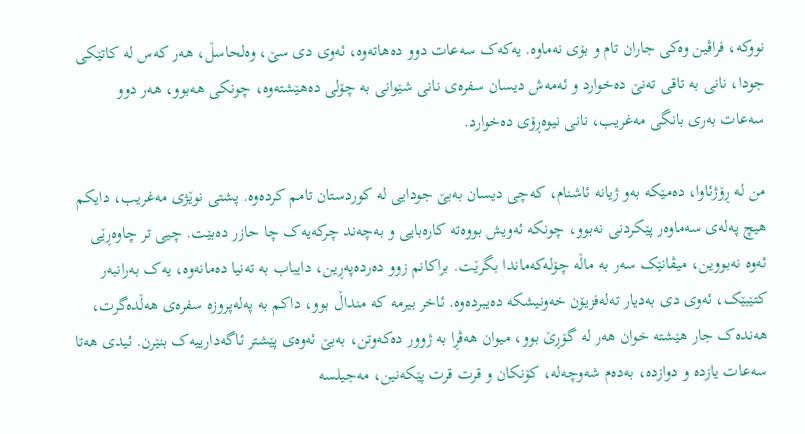نووکە، فراڤین وەکی جاران تام و بۆی نەماوە. یەکەک سەعات دوو دەهاتەوە، ئەوی دی سێ، وەلحاسڵ، هەر کەس لە کاتێکی جودا، نانی بە تاقی تەنێ دەخوارد و ئەمەش دیسان سفرەی نانی شێوانی بە چۆلی دەهێشتەوە، چونکی هەبوو، هەر دوو سەعات بەری بانگی مەغریب، نانی نیوەڕۆی دەخوارد.

من لە ڕۆژئاوا، دەمێکە بەو ژیانە ئاشنام، کەچی دیسان بەبێ جودایی لە کوردستان تامم کردەوە. پشتی نوێژی مەغریب، دایکم هیچ پەلەی سەماوەر پێکردنی نەبوو، چونکە ئەویش بووەتە کارەبایی و بەچەند چرکەیەک چا حازر دەبێت. چیی تر چاوەڕێی ئەوە نەبووین، میڤانێک سەر بە ماڵە چۆلەکەماندا بگرێت. براکانم زوو دەردەپەڕین، دایباب بە تەنیا دەمانەوە، یەک بەرانبەر کتێبێک، ئەوی دی بەدیار تەلەفزیۆن خەونیشکە دەیبردەوە. ئاخر بیرمە کە منداڵ بوو، داکم بە پەلەپروزە سفرەی هەڵدەگرت، هەندەک جار هێشتە خوان هەر لە گۆڕێ بوو، میوان هەڤڕا بە ژوور دەکەوتن، بەبێ ئەوەی پێشتر ئاگەدارییەک بنێرن. ئیدی هەتا سەعات یازدە و دوازدە، بەدەم شەوچەلە، کۆنکان و قرت قرت پێکەنین، مەجیلسە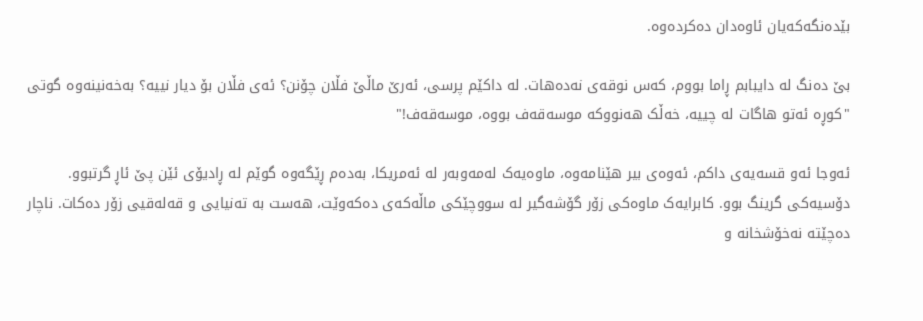بێدەنگەکەیان ئاوەدان دەکردەوە.

بێ دەنگ لە دایبابم ڕاما بووم، کەس نوقەی نەدەهات. لە داکێم پرسی، ئەرێ ماڵێ فڵان چۆنن؟ ئەی فڵان بۆ دیار نییە؟ بەخەنینەوە گوتی "کوڕە ئەتو هاگات لە چییە، خەڵک هەنووکە موسەقەف بووە، موسەقەف!"

ئەوجا ئەو قسەیەی داکم، ئەوەی بیر هێنامەوە، ماوەیەک لەمەوبەر لە ئەمریکا، بەدەم ڕێگەوە گوێم لە ڕادیۆی ئێن پێ ئاڕ گرتبوو. دۆسیەکی گرینگ بوو. کابرایەک ماوەکی زۆر گۆشەگیر لە سووچێکی ماڵەکەی دەکەوێت، هەست بە تەنیایی و قەلەقیی زۆر دەکات. ناچار دەچێتە نەخۆشخانە و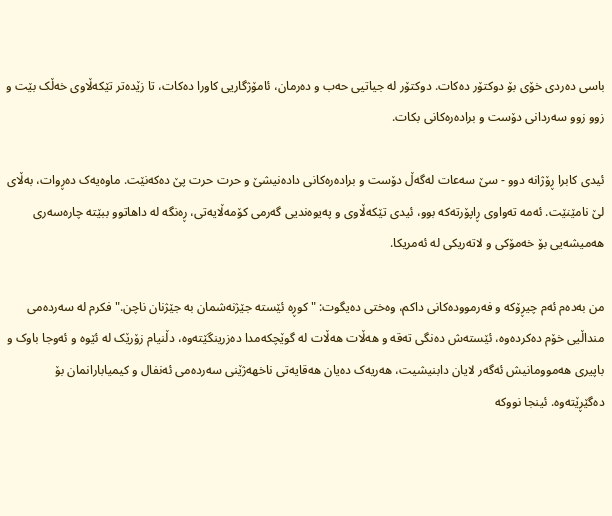باسی دەردی خۆی بۆ دوکتۆر دەکات. دوکتۆر لە جیاتیی حەب و دەرمان، ئامۆژگاریی کاورا دەکات، تا زێدەتر تێکەڵاوی خەڵک بێت و زوو زوو سەردانی دۆست و برادەرەکانی بکات.

ئیدی کابرا ڕۆژانە دوو - سێ سەعات لەگەڵ دۆست و برادەرەکانی دادەنیشێ و حرت حرت پێ دەکەنێت. ماوەیەک دەڕوات، بەڵای لێ نامێنێت. ئەمە تەواوی ڕاپۆرتەکە بوو، ئیدی تێکەڵاوی و پەیوەندیی گەرمی کۆمەڵایەتی، ڕەنگە لە داهاتوو ببێتە چارەسەری هەمیشەیی بۆ خەمۆکی و لاتەریکی لە ئەمریکا.

من بەدەم ئەم چیڕۆکە و فەرموودەکانی داکم، وەختی دەیگوت: "کوڕە ئێستە جێژنەشمان بە جێژنان ناچن." فکرم لە سەردەمی منداڵیی خۆم دەکردەوە، ئێستەش دەنگی تەقە و هەڵات هەڵات لە گوێچکەمدا دەزرینگێتەوە، دڵنیام زۆرێک لە ئێوە و ئەوجا باوک و باپیری هەموومانیش ئەگەر لایان دابنیشیت، هەریەک دەیان هەقایەتی ناخهەژێنی سەردەمی ئەنفال و کیمیابارانمان بۆ دەگێڕێتەوە. ئینجا نووکە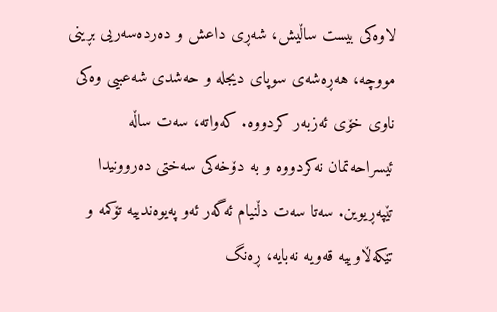لاوەکی بیست ساڵیش، شەڕی داعش و دەردەسەریی بڕینی مووچە، هەڕەشەی سوپای دیجلە و حەشدی شەعبیی وەکی ناوی خۆی ئەزبەر کردووە. کەواتە، سەت ساڵە ئیسراحەتمان نەکردووە و بە دۆخەکی سەختی دەروونیدا تێپەڕیوین. سەتا سەت دڵنیام ئەگەر ئەو پەیوەندییە تۆکمە و تێکەڵاوییە قەویە نەبایە، ڕەنگ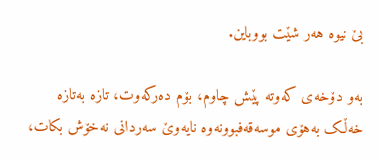بێ نیوە هەر شێت بووباین.

بەو دۆخەی کەوتە پێش چاوم، بۆم دەرکەوت، تازە بەتازە خەڵک بەهۆی موسەقەفبوونەوە نایەوێ سەردانی نەخۆش بکات،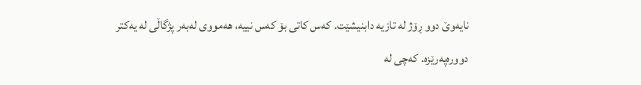نایەوێ دوو ڕۆژ لە تازیە دابنیشێت. کەس کاتی بۆ کەس نییە، هەمووی لەبەر پژگاڵی لە یەکتر دوورەپەرێزە. کەچی لە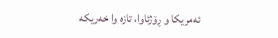ئەمریکا و ڕۆژئاوا، تازە وا خەریکە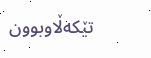تێکەڵاوبوون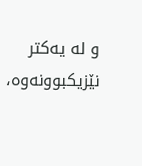و لە یەکتر نێزیکبوونەوە،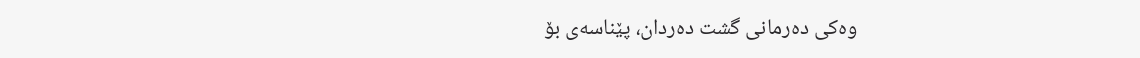وەکی دەرمانی گشت دەردان، پێناسەی بۆ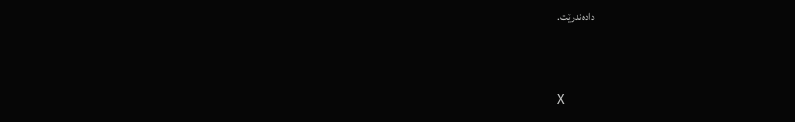دادەندرێت.


X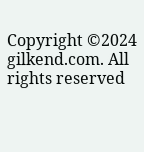Copyright ©2024 gilkend.com. All rights reserved